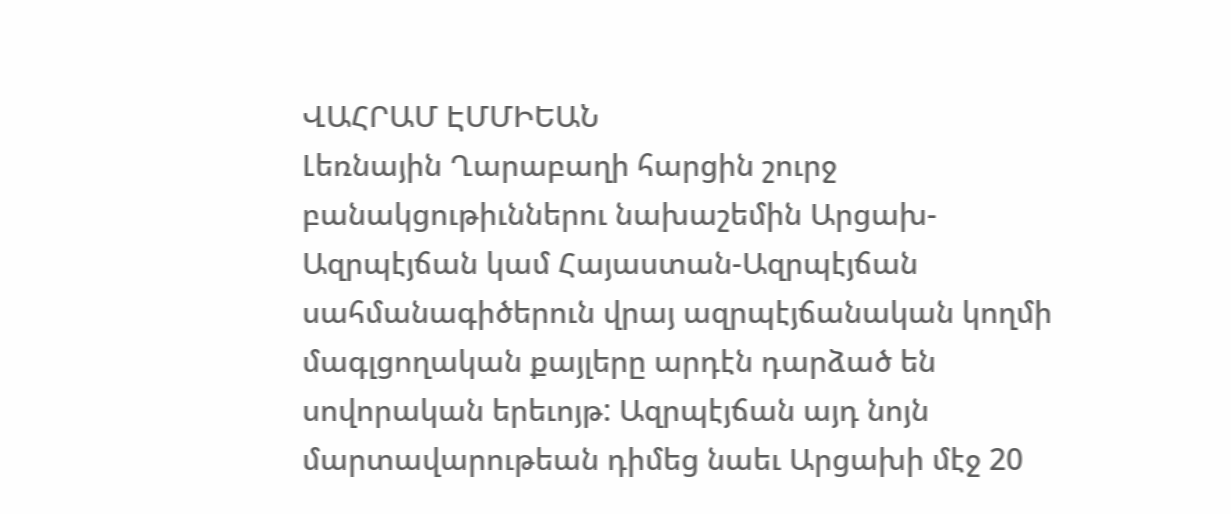ՎԱՀՐԱՄ ԷՄՄԻԵԱՆ
Լեռնային Ղարաբաղի հարցին շուրջ բանակցութիւններու նախաշեմին Արցախ-Ազրպէյճան կամ Հայաստան-Ազրպէյճան սահմանագիծերուն վրայ ազրպէյճանական կողմի մագլցողական քայլերը արդէն դարձած են սովորական երեւոյթ: Ազրպէյճան այդ նոյն մարտավարութեան դիմեց նաեւ Արցախի մէջ 20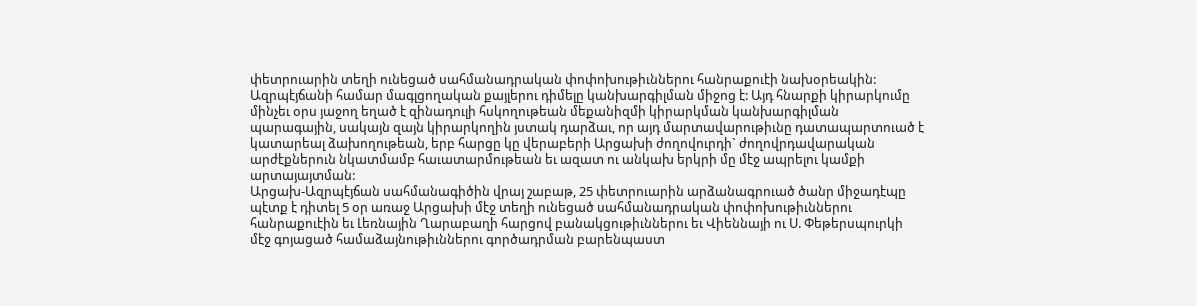փետրուարին տեղի ունեցած սահմանադրական փոփոխութիւններու հանրաքուէի նախօրեակին: Ազրպէյճանի համար մագլցողական քայլերու դիմելը կանխարգիլման միջոց է: Այդ հնարքի կիրարկումը մինչեւ օրս յաջող եղած է զինադուլի հսկողութեան մեքանիզմի կիրարկման կանխարգիլման պարագային, սակայն զայն կիրարկողին յստակ դարձաւ, որ այդ մարտավարութիւնը դատապարտուած է կատարեալ ձախողութեան, երբ հարցը կը վերաբերի Արցախի ժողովուրդի` ժողովրդավարական արժէքներուն նկատմամբ հաւատարմութեան եւ ազատ ու անկախ երկրի մը մէջ ապրելու կամքի արտայայտման:
Արցախ-Ազրպէյճան սահմանագիծին վրայ շաբաթ, 25 փետրուարին արձանագրուած ծանր միջադէպը պէտք է դիտել 5 օր առաջ Արցախի մէջ տեղի ունեցած սահմանադրական փոփոխութիւններու հանրաքուէին եւ Լեռնային Ղարաբաղի հարցով բանակցութիւններու եւ Վիեննայի ու Ս. Փեթերսպուրկի մէջ գոյացած համաձայնութիւններու գործադրման բարենպաստ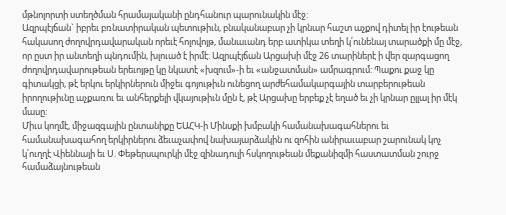մթնոլորտի ստեղծման հրամայականի ընդհանուր պարունակին մէջ:
Ազրպէյճան` իբրեւ բռնատիրական պետութիւն, բնականաբար չի կրնար հաշտ աչքով դիտել իր էութեան հակասող ժողովրդավարական որեւէ հոլովոյթ, մանաւանդ երբ ատիկա տեղի կ՛ունենայ տարածքի մը մէջ, որ ըստ իր անտեղի պնդումին, խլուած է իրմէ: Ազրպէյճան Արցախի մէջ 26 տարիներէ ի վեր զարգացող ժողովրդավարութեան երեւոյթը կը նկատէ «խզում»-ի եւ «անջատման» ամրագրում: Պաքու քաջ կը գիտակցի, թէ երկու երկիրներուն միջեւ գոյութիւն ունեցող արժեհամակարգային տարբերութեան իրողութիւնը աչքառու եւ անհերքելի վկայութիւն մըն է, թէ Արցախը երբեք չէ եղած եւ չի կրնար ըլլալ իր մէկ մասը:
Միւս կողմէ, միջազգային ընտանիքը ԵԱՀԿ-ի Մինսքի խմբակի համանախագահներու եւ համանախագահող երկիրներու ձեւաչափով նախայարձակին ու զոհին անիրաւաբար շարունակ կոչ կ՛ուղղէ Վիեննայի եւ Ս. Փեթերսպուրկի մէջ զինադուլի հսկողութեան մեքանիզմի հաստատման շուրջ համաձայնութեան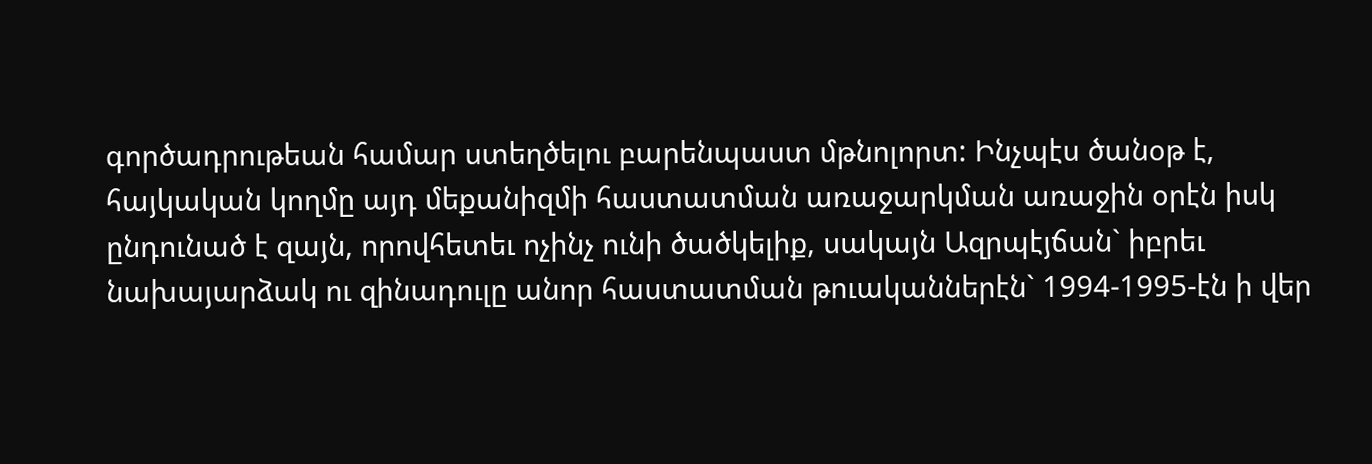գործադրութեան համար ստեղծելու բարենպաստ մթնոլորտ: Ինչպէս ծանօթ է, հայկական կողմը այդ մեքանիզմի հաստատման առաջարկման առաջին օրէն իսկ ընդունած է զայն, որովհետեւ ոչինչ ունի ծածկելիք, սակայն Ազրպէյճան` իբրեւ նախայարձակ ու զինադուլը անոր հաստատման թուականներէն` 1994-1995-էն ի վեր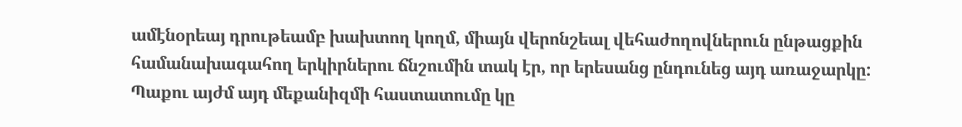ամէնօրեայ դրութեամբ խախտող կողմ, միայն վերոնշեալ վեհաժողովներուն ընթացքին համանախագահող երկիրներու ճնշումին տակ էր, որ երեսանց ընդունեց այդ առաջարկը: Պաքու այժմ այդ մեքանիզմի հաստատումը կը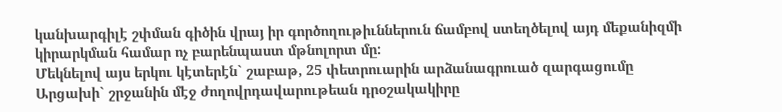կանխարգիլէ շփման գիծին վրայ իր գործողութիւններուն ճամբով ստեղծելով այդ մեքանիզմի կիրարկման համար ոչ բարենպաստ մթնոլորտ մը:
Մեկնելով այս երկու կէտերէն` շաբաթ, 25 փետրուարին արձանագրուած զարգացումը Արցախի` շրջանին մէջ ժողովրդավարութեան դրօշակակիրը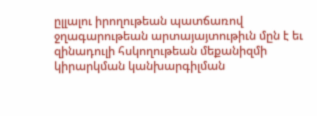ըլլալու իրողութեան պատճառով ջղագարութեան արտայայտութիւն մըն է եւ զինադուլի հսկողութեան մեքանիզմի կիրարկման կանխարգիլման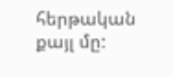հերթական քայլ մը: